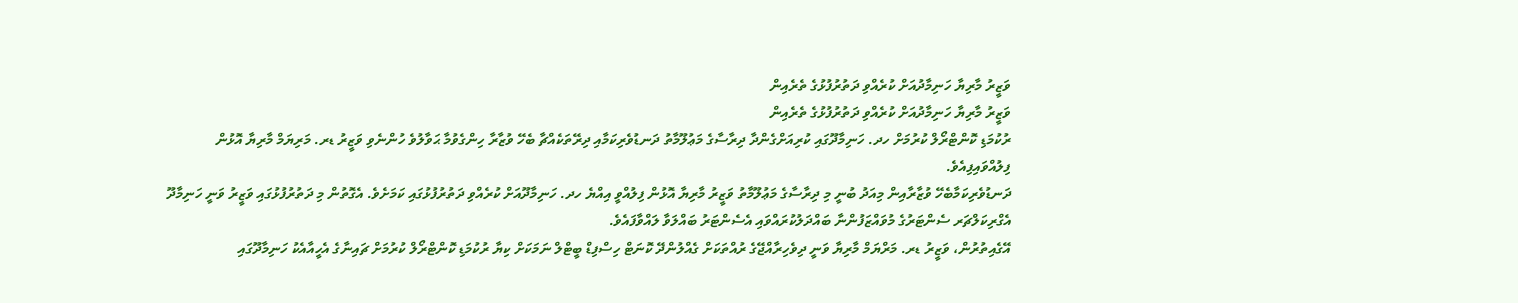ވަޒީރު މާރިޔާ ހަނިމާދުއަށް ކުރެއްވި ދަތުރުފުޅުގެ ތެރެއިން
ވަޒީރު މާރިޔާ ހަނިމާދުއަށް ކުރެއްވި ދަތުރުފުޅުގެ ތެރެއިން
ރުކުމަޑި ކޮންޓްރޯލް ކުރުމަށް ހދ. ހަނިމާދޫގައި ކުރިއަށްގެންދާ ދިރާސާގެ މަޢުލޫމާތު ދަނޑުވެރިކަމާއި ދިރޭތަކެއްޗާ ބެހޭ ވުޒާރާ ހިންގެވުމާ ޙަވާލުވެ ހުންނެވި ވަޒީރު ޑރ. މަރިޔަމް މާރިޔާ އޮޅުން ފިލުއްވައިފިއެވެ.
ދަނޑުވެރިކަމާބެހޭ ވުޒާރާއިން މިއަދު ބުނީ މި ދިރާސާގެ މަޢުލޫމާތު ވަޒީރު މާރިޔާ އޮޅުން ފިލުއްވީ އިއްޔެ ހދ. ހަނިމާދޫއަށް ކުރެއްވި ދަތުރުފުޅުގައި ކަމަށެވެ. އެގޮތުން މި ދަތުރުފުޅުގައި ވަޒީރު ވަނީ ހަނިމާދޫ އެގްރިކަލްޗަރ ސެންޓަރުގެ މުވައްޒަފުންނާ ބައްދަލުކުރައްވައި އެސެންޓަރު ބައްލަވާ ލައްވާފައެވެ.
އޭގެއިތުރުން، ވަޒީރު ޑރ. މަރްޔަމް މާރިޔާ ވަނީ ދިވެހިރާއްޖޭގެ ރުއްތަކަށް ގެއްލުންދޭ ކޮނަޓް ހިސްފިޑް ބީޓްލް ނަމަކަށް ކިޔާ ރުކުމަޑި ކޮންޓްރޯލް ކުރުމަށް ޗައިނާގެ އެހީއާއެކު ހަނިމާދޫގައި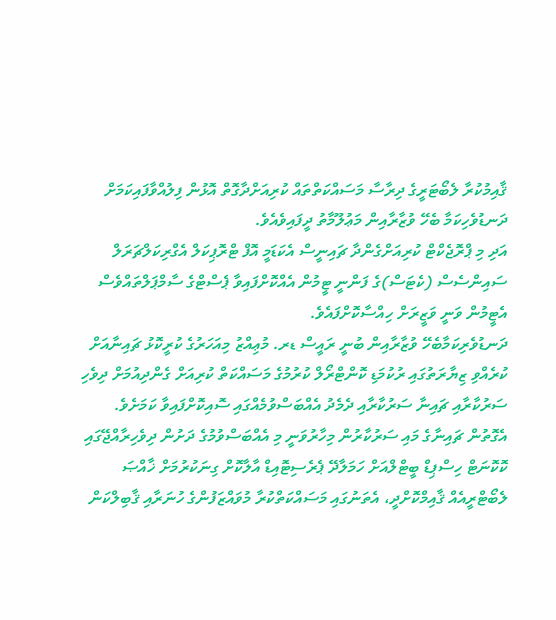ޤާއިމުކުރާ ލެބޯޓަރީގެ ދިރާސާ މަސައްކަތްތައް ކުރިއަށްދާގޮތް އޮޅުން ފިލުއްވާފައިކަމަށް ދަނޑުވެހިކަމާ ބެހޭ ވުޒާރާއިން މަޢުލޫމާތު ދީފައިވެއެވެ.
އަދި މި ޕްރޮޖެކްޓް ކުރިއަށްގެންދާ ޗައިނީސް އެކަޑަމީ އޮފް ޓްރޮޕިކަލް އެގްރިކަލްޗަރަލް ސައިންސެސް (ކެޓަސް)ގެ ފަންނީ ޓީމުން އެއްކޮށްފައިވާ ޕެސްޓްގެ ސާމްޕަލްތައްވެސް އެޓީމުން ވަނީ ވަޒީރަށް ހިއްސާކޮށްފައެވެ.
ދަނޑުވެރިކަމާބެހޭ ވުޒާރާއިން ބުނީ ރައީސް ޑރ. މުޢިއްޒު މިއަހަރުގެ ކުރީކޮޅު ޗައިނާއަށް ކުރެއްވި ޒިޔާރަތުގައި ރުކުމަޑި ކޮންޓްރޯލް ކުރުމުގެ މަސައްކަތް ކުރިއަށް ގެންދިއުމަށް ދިވެހި ސަރުކާރާއި ޗައިނާ ސަރުކާރާއި ދެމެދު އެއްބަސްވުމެއްގައި ސޮއިކޮށްފައިވާ ކަމަށެވެ.
އެގޮތުން ޗައިނާގެ މައި ސަރުކާރުން މިހާރުވަނީ މި އެއްބަސްވުމުގެ ދަށުން ދިވެހިރާއްޖޭގައި ކޮކޮނަޓް ހިސްޕިޑް ބީޓްލްއަށް ހަމަލާދޭ ޕެރެސިޓޮއިޑް އާލާކޮށް ގިނަކުރުމަށް ޚާއްޞަ ލެބޯޓްރީއެއް ޤާއިމްކޮށްދީ، އެތަނުގައި މަސައްކަތްކުރާ މުވައްޒަފުންގެ ހުނަރާއި ޤާބިލްކަން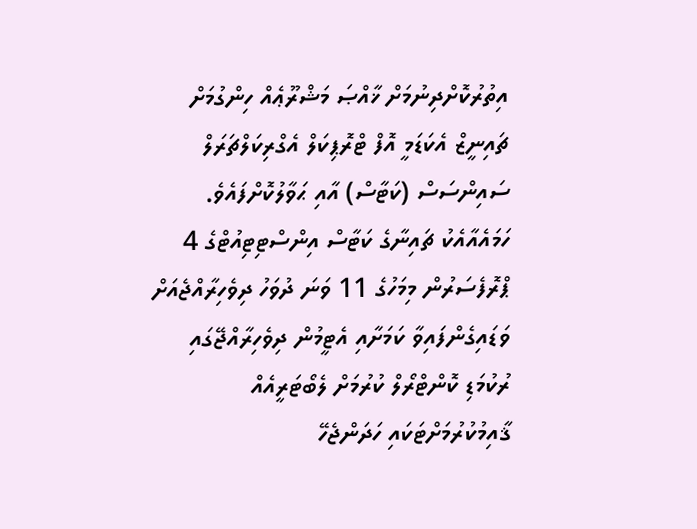އިތުރުކޮށްދިނުމަށް ޚާއްޞަ މަޝްރޫޢެއް ހިންގުމަށް ޗައިނީޒް އެކަޑަމީ އޮފް ޓްރޮޕިކަލް އެގްރިކަލްޗަރަލް ސައިންސަސް (ކަޓާސް) އާއި ޙަވާލުކޮށްފައެވެ.
ހަމައެއާއެކު ޗައިނާގެ ކަޓާސް އިންސްޓިޓިއުޓްގެ 4 ޕްރޮފެސަރުން މިމަހުގެ 11 ވަނަ ދުވަހު ދިވެހިރާއްޖެއަށް ވަޑައިގެންފައިވާ ކަމަށާއި އެޓީމުން ދިވެހިރާއްޖޭގައި ރުކުމަޑި ކޮންޓްރޯލް ކުރުމަށް ލެބޯޓަރީއެއް ޤާއިމުކުރުމަށްޓަކައި ހަދަންޖެހޭ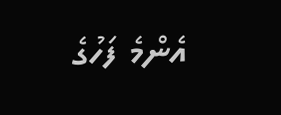އެންމެ ފަހުގެ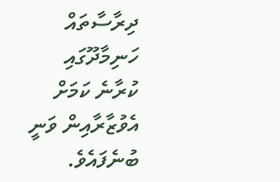ދިރާސާތައް ހަނިމާދޫގައި ކުރާނެ ކަމަށް އެވުޒާރާއިން ވަނީ ބުނެފައެވެ.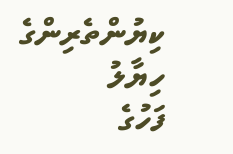ކިޔުންތެރިންގެ ހިޔާލު
ފަހުގެ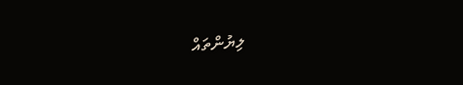ލިޔުންތައް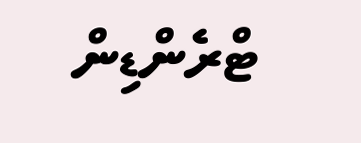ޓްރެންޑިން